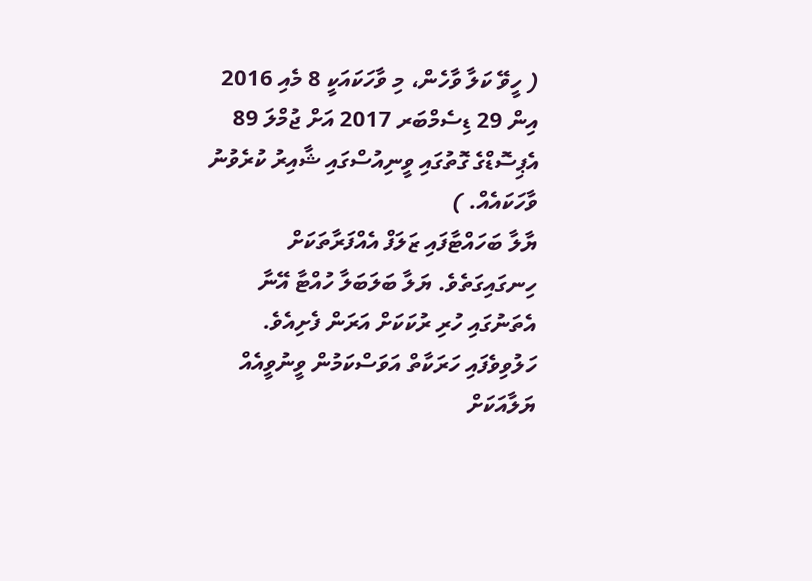( ހީވޭ ކަލާ ވާހެން، މި ވާހަކައަކީ 8 މެއި 2016 އިން 29 ޑިސެމްބަރ 2017 އަށް ޖުމްލަ 89 އެޕިސޮޑްގެ ގޮތުގައި ވީނިއުސްގައި ޝާއިރު ކުރެވުނު ވާހަކައެއް. )
ޔާލާ ބަހައްޓާފައި ޒަލަފް އެއްފަރާތަކަށް ހިނގައިގަތެވެ. ޔަލާ ބަލަބަލާ ހުއްޓާ އޭނާ އެތަނުގައި ހުރި ރުކަކަށް އަރަން ފެށިއެވެ. ހަލުވިވެފައި ހަރަކާތް އަވަސްކަމުން ވީނުވީއެއް ޔަލާއަކަށް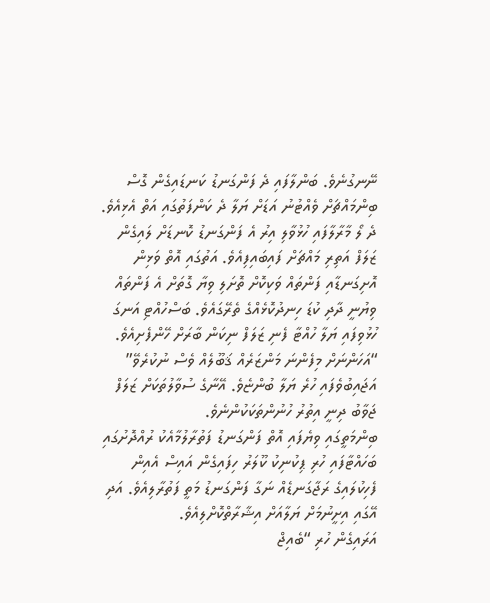ނޭނގުނެވެ. ބަންލާފައި ދެ ފަންގަނޑު ކަނޑައިގެން ގޮސް ބިންމައްޗަށް ވެއްޓުނު އަޑަށް ޔަލާ ދެ ކަންފަތުގައި އަތް އެޅިއެވެ. ދެ ލޯ މާރާލާފައި ހުޅުވާލި އިރު އެ ފަންގަނޑު ކޮނޑަށް ލައިގެން ޒަލަފް އަތިރި މައްޗަށް ފައިބައިފިއެވެ. އަތުގައި އޮތް ވަޅިން އޮށިގަނޑާއި ފަންތައް ވަކިކޮށް ތޮށަލި ވިޔާ ގޮތަށް އެ ފަންތައް ވިޔުނީ ދާދި ކުޑަ ހިނދުކޮޅެއްގެ ތެރޭގައެވެ. ބަސްހުއްޓި އަނގަ ހުޅުވިފައި ޔަލާ ހުއްޓާ ފެނި ޒަލަފް ނިކަން ބާރަށް ހޭންފެށިއެވެ.
“އަހަންނަށް މިފެންނަ މަންޒަރެއް ޤަބޫލެއް ވެސް ނުކުރެވޭ” އަޖައިބުވެފައި ހުރެ ޔަލާ ބުންޏެވެ. އޭނާގެ ސުވާލުތަކަށް ޒަލަފް ޖަވާބު ދިނީ އިތުރު ހުނުންތަކަކުންނެވެ.
ބިންމަތީގައި ވިޔެފައި އޮތް ފަންގަނޑު ފަތުރާލުމާއެކު ރުއްދޮށުގައި ބަހައްޓާފައި ހުރި ޕިކުނިކު ކޫލަރު ހިފައިގެން އައިސް އެއިން ފެހިކުލައިގެ ރަޖާގަނޑެއް ނަގާ ފަންގަނޑު މަތީ ފަތުރާލިއެވެ. އަދި އޭގައި އިށީނުމަށް ޔަލާއަށް އިޝާރާތްކޮށްލިއެވެ.
އަރައިގެން ހުރި “ބެއިޖް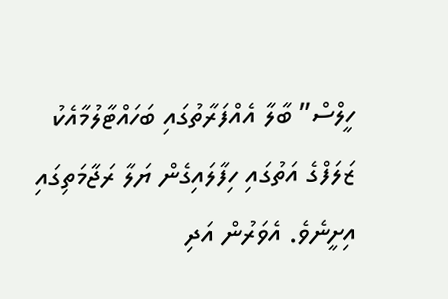ހީލްސް” ބާލާ އެއްފަރާތުގައި ބަހައްޓާލުމާއެކު ޒަލަފްގެ އަތުގައި ހިފާލައިގެން ޔަލާ ރަޖާމަތިގައި އިށީނެވެ. އެވަރުން އަދި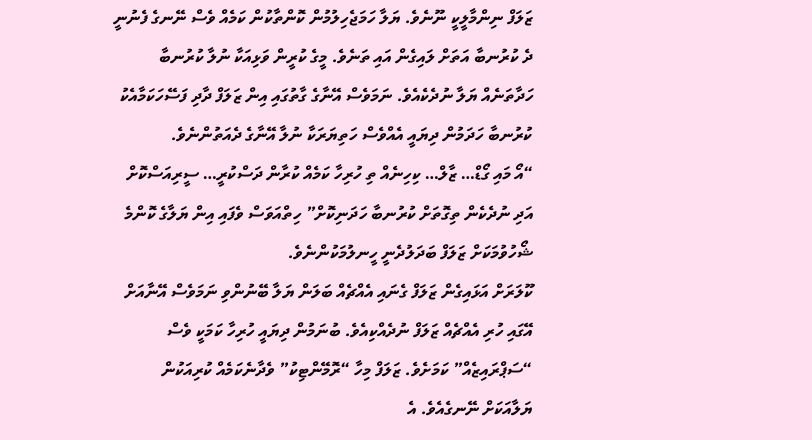ޒަލަފް ނިންމާލީކީ ނޫނެވެ. ޔަލާ ހަމަޖެހިލުމުން ކޮންތާކުން ކަމެއް ވެސް ނޭނގެ ފެނުނީ ދެ ކުރުނބާ އަތަށް ލައިގެން އައި ތަނެވެ. މީގެ ކުރީން ވަޅިއަކާ ނުލާ ކުރުނބާ ހަދާތަނެއް ޔަލާ ނުދެކެއެވެ. ނަމަވެސް އޭނާގެ ގާތުގައި އިން ޒަލަފް ދާދި ފަސޭހަކަމާއެކު ކުރުނބާ ހަދަމުން ދިޔައީ އެއްވެސް ހަތިޔަރަކާ ނުލާ އޭނާގެ ދެއަތުންނެވެ.
“އޯ މައި ގޯޑް… ޒާލް… ކިހިނެއް ތި ހުރިހާ ކަމެއް ކުރާން ދަސްކުރީ… ސީރިއަސްކޮށް އަދި ނުދެކެން ތިގޮތަށް ކުރުނބާ ހަދަނިކޮށް” ހިތްއަވަސް ވެފައި އިން ޔަލާގެ ކޮންމެ ޝޯހުވުމަކަށް ޒަލަފް ބަދަލުދެނީ ހީނލުމަކުންނެވެ.
ކޫލަރަށް އަޅައިގެން ޒަލަފް ގެނައި އެއްޗެއް ބަލަން ޔަލާ ބޭނުންވި ނަމަވެސް އޭނާއަށް އޭގައި ހުރި އެއްޗެއް ޒަލަފް ނުދެއްކިއެވެ. ބުނަމުން ދިޔައީ ހުރިހާ ކަމަކީ ވެސް “ސަޕްރައިޒެއް” ކަމަށެވެ. ޒަލަފް މިހާ “ރޮމޭންޓިކު” ވެދާނެކަމެއް ކުރިއަކުން ޔަލާއަކަށް ނޭނގެއެވެ. އެ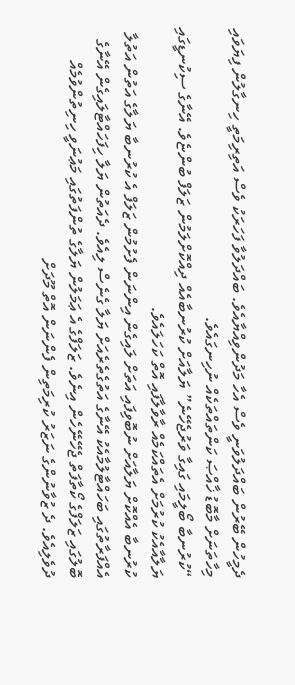ދެމީހުން ބޭރުން ބައްދަލުވަނީ ވެސް އެހާ މަދުންވިއްޔާއެވެ. ބައްދަލުވާ ފަހަރަކު ވެސް އަތިރިމަތީ ހިނގާލުން ފިޔަވައި މިހާތަނަށް މާބޮޑު ޚާއްޞަ ކަންތައްތަކެއް ނުހިނގައެވެ.
“ކުރުނބާ ބޯލީމައި ގައިގާ ވަރުޖެހޭނެ” ޔަލާއަށް ކުރުނބާއެއް ދިއްކޮށްލަމުން ޒަލަފް ބުންޏެވެ. އޭނާގެ ސިކުނޑީގައި ޔަލާއާއެކު ކުރުމަށް އެތައްކަމެއް ރާވާލާފައި އޮތް ކަހަލައެވެ.
ކުރުނބާ އެއްކޮށް ޔަލާއަށް ނުބޮވިފައި އަތަށް ލައިގެން އިންނަން ފެށުމުން ޒަލަފް އެ ކުރުނބާ ޔަލާގެ އަތުން އަތުލާ އެއްފަރާތުގައި ބަހައްޓާލުމާއެކު އޭނާގެ އަތުގެތެރެއަށް ޔަލާ ގެނެސް ލިއެވެ. ދެއަތުން ޔަލާ ހިފަހައްޓާލައިގެން އޭނާގެ ބޮލުގައި ޒަލަފްގެ ކޯތާފަތް ޖެހޭނޭހެން އިނެވެ. ޒަލަފްގެ އެ ޢަމަލުން ޔަލާގެ ތުންފަތުގައި މަޢުނަވީ ހިނިތުންވުމެއް ދުވެލިއެވެ. ދެ ޒުވާނުންގެ ނަޒަރު ކުރިމަތިން ފެންނަން އޮތް މޫދަށް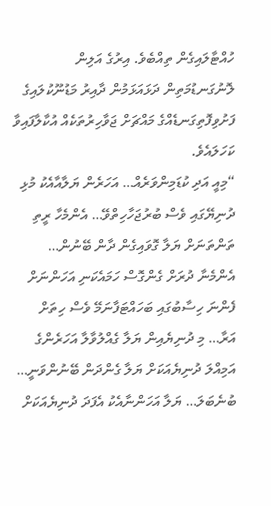ހުއްޓާލައިގެން ތިއްބެވެ. އިރުގެ އަލިން ލޮނުގަނޑުމަތިން ދަޅައަޅަމުން ދާއިރު މަޑުނޫކުލައިގެ ފަށުވިފޮތިގަނޑެއްގެ މައްޗަށް ޖަވާހިރުތަކެއް އުކާލާފައިވާ ކަހަލައެވެ.
“މިއީ އަދި ކުޑަމިންވަރެއް… އަހަރެން ޔަލާއާއެކު މުޅި ދުނިޔޭގައި ވެސް ބުރުޖަހާހިތްވޭ… އެންމެހާ ރީތި ތަންތަނަށް ޔަލާ ގޮވައިގެން ދާން ބޭނުން… އެންމެނާ ދުރަށް ގެންގޮސް ހަމައެކަނި އަހަންނަށް ފެންނަ ހިސާބުގައި ބަހައްޓަފާނަމޭ ވެސް ހިތަށް އަރާ… މި ދުނިޔެއިން ޔަލާ ގެއްލުވާލާ އަހަރެންގެ އަމިއްލަ ދުނިޔެއަކަށް ޔަލާ ގެންދަން ބޭނުންވަނީ… ބުނެބަލަ… ޔަލާ އަހަންނާއެކު އެފަދަ ދުނިޔެއަކަށް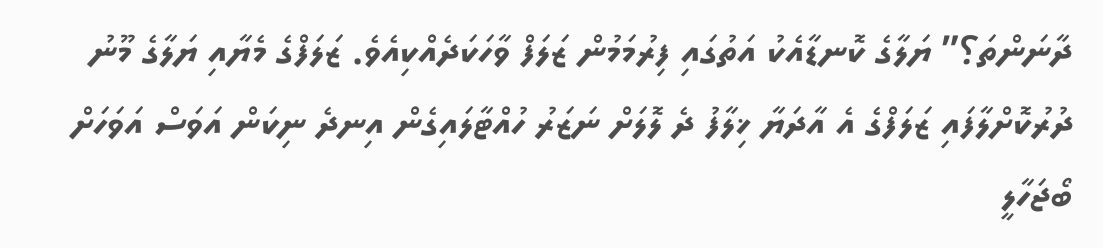ދާނަންތަ؟” ޔަލާގެ ކޮނޑާއެކު އަތުގައި ފިރުމަމުން ޒަލަފް ވާހަކަދެއްކިއެވެ. ޒަލަފްގެ މެޔާއި ޔަލާގެ މޫނު ދުރުކޮށްލާފައި ޒަލަފްގެ އެ އާދަޔާ ޚިލާފު ދެ ލޮލަށް ނަޒަރު ހުއްޓާލައިގެން އިނދެ ނިކަން އަވަސް އަވަހަށް ބޯޖަހާލީ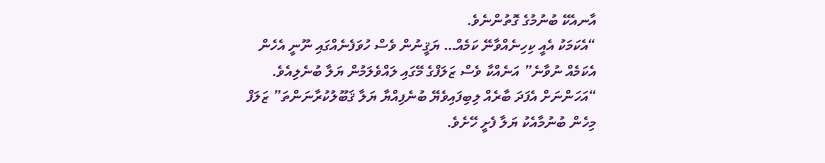އާނއެކޭ ބުނުމުގެ ގޮތުންނެވެ.
“އެކަމަކު އެއީ ކިހިނެއްވާނޭ ކަމެއް… ޔަޤީނުން ވެސް ހުވަފެނެއްގައި ނޫނީ އެހެން އެކަމެއް ނުވާނެ” އަނެއްކާ ވެސް ޒަލަފްގެ މޭގައި ލައްވެލަމުން ޔަލާ ބުނެލިއެވެ.
“އަހަންނަށް އެފަދަ ބާރެއް ލިބިފައިވެޔޭ ބުނެފިއްޔާ ޔަލާ ޤަބޫލުކުރާނަންތަ” ޒަލަފް މިހެން ބުނުމާއެކު ޔަލާ ފެށީ ހޭށެވެ.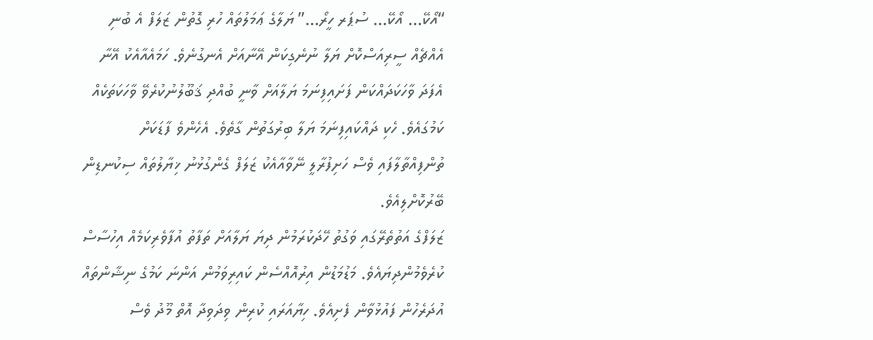“އޯކޭ… އޯކޭ… ސުޕަރ ހީރޯ…” ޔަލާގެ ޢަމަލުތައް ހުރި ގޮތުން ޒަލަފް އެ ބުނި އެއްޗެއް ސީރިއަސްކޮށް ޔަލާ ނުނެގިކަން އޭނާއަށް އެނގުނެވެ. ހަމައެއާއެކު އޭނާ އެފަދަ ވާހަކަދައްކަން ފަށައިފިނަމަ ޔަލާއަށް ވާނީ ބުއްދި ޤަބޫލުނުކުރެވޭ ވާހަކަތަކެއް ކަމުގައެވެ. ހެކި ދައްކައިފިނަމަ ޔަލާ ބިރުގަތުން ގާތެވެ. އެހެންވެ ފާޑަކަށް ތުންފިއްތާލާފައި ވެސް ހަށިފުރާލީ ނޭވާއާއެކު ޒަލަފް ގެންގުޅުނު ޚިޔާލުތައް ސިކުނޑިން ބޭރުކޮށްލިއެވެ.
ޒަލަފްގެ އަތުތެރޭގައި ވަގުތު ހޭދަކުރަމުން ދިޔަ ޔަލާއަށް ތަފާތު އުފާވެރިކަމެއް އިހުސާސް ކުރެވެމުންދިޔައެވެ. މަޑުމަޑުން އިރުއޮއްސެން ކައިރިވަމުން އަންނަ ކަމުގެ ނިޝާންތައް އުދަރެހުން ފައުޅުވާން ފެށިއެވެ. ހިޔާއަރައި ކުރިން ވިދަވިދާ އޮތް މޫދު ވެސް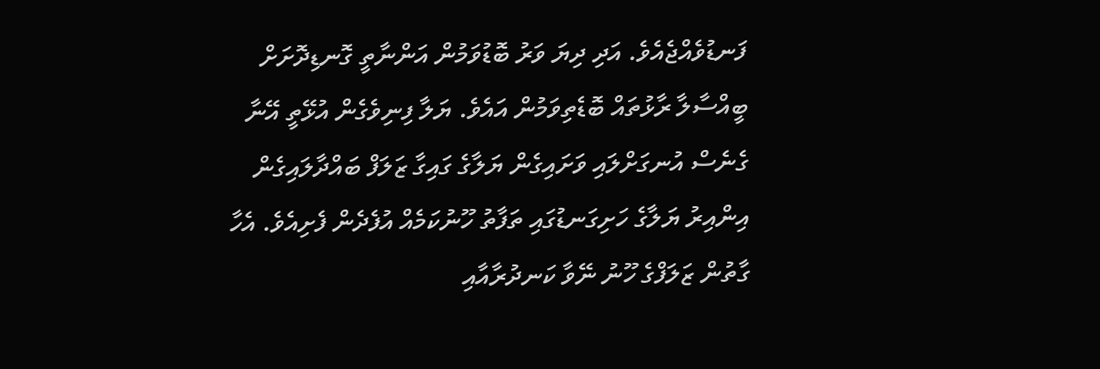ފަނޑުވެއްޖެއެވެ. އަދި ދިޔަ ވަރު ބޮޑުވަމުން އަންނާތީ ގޮނޑިދޮށަށް ބީއްސާލާ ރާޅުތައް ބޮޑެތިވަމުން އައެވެ. ޔަލާ ފިނިވެގެން އުޅޭތީ އޭނާ ގެނެސް އުނގަށްލައި ވަށައިގެން ޔަލާގެ ގައިގާ ޒަލަފް ބައްދާލައިގެން އިންއިރު ޔަލާގެ ހަށިގަނޑުގައި ތަފާތު ހޫނުކަމެއް އުފެދެން ފެށިއެވެ. އެހާ ގާތުން ޒަލަފްގެ ހޫނު ނޭވާ ކަނދުރާއާއި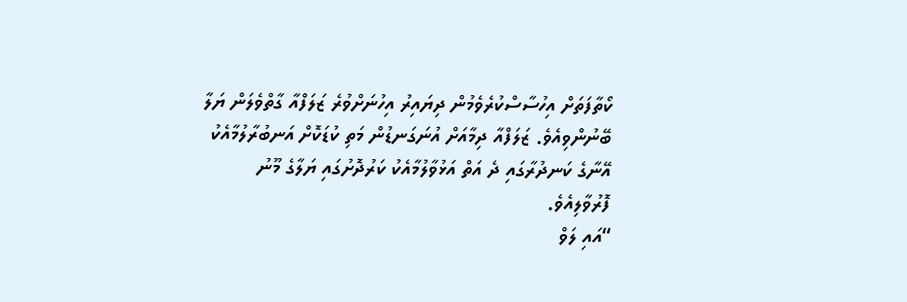ކޯތާފަތަށް އިހުސާސްކުރެވެމުން ދިޔައިރު އިހުނަށްވުރެ ޒަލަފްއާ ގާތްވެލަން ޔަލާ ބޭނުންވިއެވެ. ޒަލަފްއާ ދިމާއަށް އުނަގަނޑުން މަތި ކުޑަކޮށް އަނބުރާލުމާއެކު އޭނާގެ ކަނދުރާގައި ދެ އަތް އަޅުވާލުމާއެކު ކަރުދޮށުގައި ޔަލާގެ މޫނު ފޮރުވާލިއެވެ.
“އައި ލަވް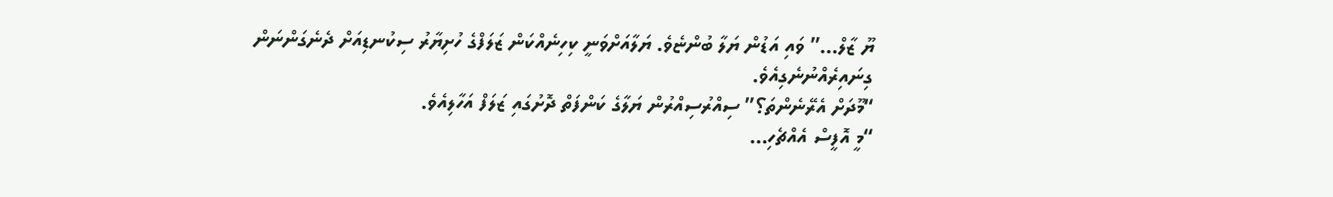ޔޫ ޒާލް…” ވައި އަޑުން ޔަލާ ބުންޏެވެ. ޔަލާއަށްވަނީ ކިހިނެއްކަން ޒަލަފްގެ ހުށިޔާރު ސިކުނޑިއަށް ދެނެގަންނަން ގިނައިރެއްނުނެގިއެވެ.
“މޫދަށް އެރޭނެންތަ؟” ސިއްރުސިއްރުން ޔަލާގެ ކަންފަތް ދޮށުގައި ޒަލަފް އަހާލިއެވެ.
“މީ އޮފީސް އެއްޗެހި…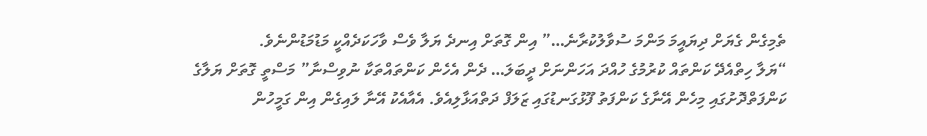ތެމިގެން ގެޔަށް ދިޔައީމަ މަންމަ ސުވާލުކުރާނެ…” އިން ގޮތަށް އިނދެ ޔަލާ ވެސް ވާހަކަދެއްކީ މަޑުމަޑުންނެވެ.
“ޔަލާ ހިތްއެދޭ ކަންތައް ކުރުމުގެ ހުއްދަ އަހަންނަށް ދީބަލަ… ދެން އެހެން ކަންތައްތަކާ ނުވިސްނާ” މަސްތީ ގޮތަށް ޔަލާގެ ކަންފަތްދޮށުގައި މިހެން އޭނާގެ ކަންފަތު ފޫޅުގަނޑުގައި ޒަލަފް ދަތްއަޅާލިއެވެ. އެއާއެކު އޭނާ ލައިގެން އިން ގަމީހުން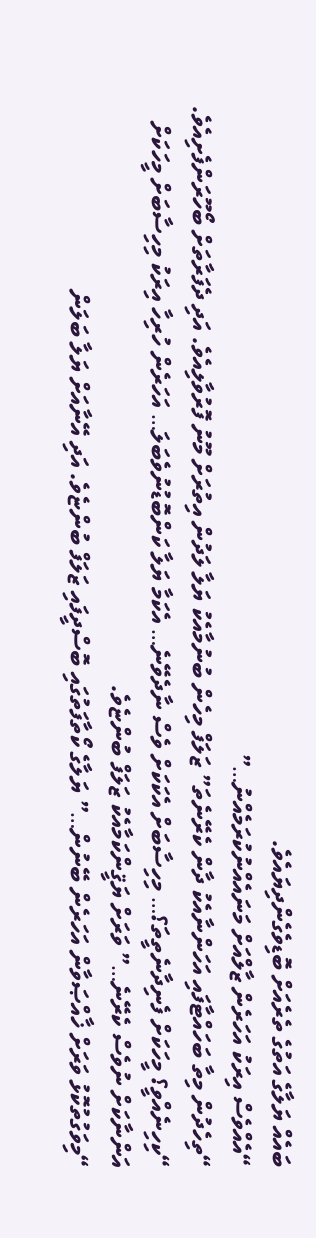ބައެއް ޔަލާގެ އަތުގެ ތެރެއަށް ބޮޑިވެގެންދިޔައެވެ.
“އެއްވެސް އިރަކު އަހަރެން ޒާލްއަށް މަނައެއްނުކުރަމެއްނު…”
“ތިހެދުން މިތާ ބަހައްޓާފައި އަހަންނާއެކު ދާން ކެރޭނެތަ” ޒަލަފް މިހެން ބުނުމާއެކު ޔަލާ ލަދުން އިތުރަށް މޫނު ފޮރުވާލިއެވެ. އަދި ދެފަރާތަށް ބޯހޫރަންފެށިއެވެ.
“ކިހިނެއްވީ؟ މީހަކަށް ފެނިދާނެތީތަ؟… މިހިސާބަށް އެކަކަށް ވެސް ނާދެވޭނެ… އެކަމާ ޔަލާ ކަންބޮޑުނުވެބަލަ… އަހަރެން ހުރިހާ އިރަކު މިހިސާބަށް މީހަކަށް އަންނާކަށް ނުވެސް ކެރޭނެ…” ވަރަށް ޔަޤީންކަމާއެކު ޒަލަފް ބުންޏެވެ.
“މިވަގުތުކޮޅު ވަރަށް ޚާއްޞަވާން އަހަރެން ބޭނުން…” ޔަލާގެ ކޯތާފަތުގައި ބޮސްދީފައި ޒަލަފް ބުންޏެވެ. އަދި އޭނާއަށް ޔަލާ ބަލަން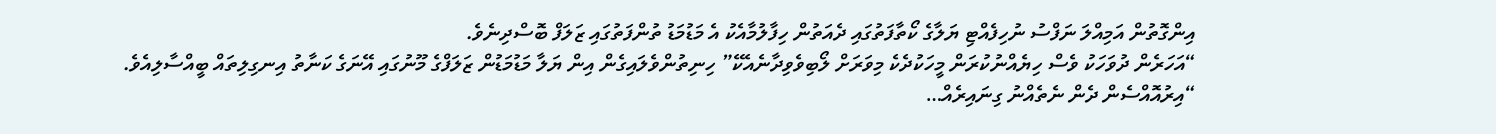އިންގޮތުން އަމިއްލަ ނަފްސު ނުހިފެއްޓި ޔަލާގެ ކޯތާފަތުގައި ދެއަތުން ހިފާލުމާއެކު އެ މަޑުމަޑު ތުންފަތުގައި ޒަލަފް ބޮސްދިނެވެ.
“އަހަރެން ދުވަހަކު ވެސް ހިޔެއްނުކުރަން މީހަކުދެކެ މިވަރަށް ލޯބިވެވިދާނެއެކޭ” ހިނިތުންވެލައިގެން އިން ޔަލާ މަޑުމަޑުން ޒަލަފްގެ މޫނުގައި އޭނަގެ ކަނާތު އިނގިލިތައް ބީއްސާލިއެވެ.
“އިރުއޮއްސެން ދެން ނެތެއްނު ގިނައިރެއް…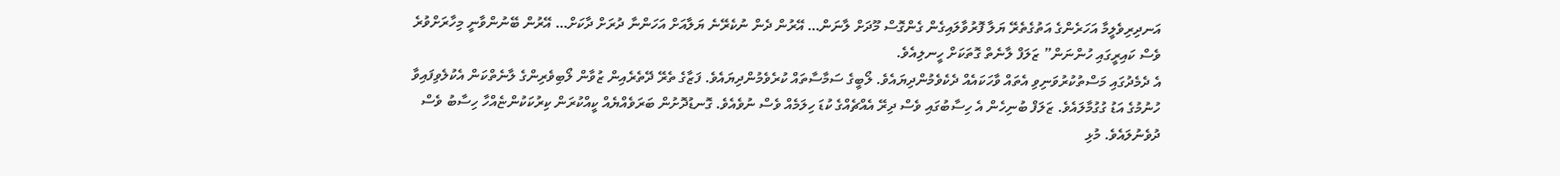އަނދިރިވެލީމާ އަހަރެންގެ އަތުގެތެރޭ ޔަލާ ފޮރުވާލައިގެން ގެންގޮސް މޫދަށް ލާނަން… އޭރުން ދެން ނުކެރޭނެ ޔަލާއަށް އަހަންނާ ދުރަށް ދާކަށް… އޭރުން ބޭނުންވާނީ މިހާރަށްވުރެ ވެސް ކައިރީގައި ހުންނަން” ޒަލަފް ލާނެތް ގޮތަކަށް ހީނލިއެވެ.
އެ ދެމެދުގައި މަސްތުކުރުވަނިވި އެތައް ވާހަކައެއް ދެކެވެމުންދިޔައެވެ. ލޯބީގެ ސަމާސާތައް ކުރެވެމުންދިޔައެވެ. ފަޒާގެ ތެރޭ ދޭތެރެއިން ޒުވާން ލޯބިވެރިންގެ ލާނެތްކަން އެކުލެވިފައިވާ ހުނުމުގެ އަޑު ގުގުމާލައެވެ. ޒަލަފް ބުނިހެން އެ ހިސާބުގައި ވެސް ދިރޭ އެއްޗެއްގެ ކުޑަ ހިލަމެއް ވެސް ނުވެއެވެ. ގޮނޑުދޮށުން ބަރަވެއްޔެއް ކީއްކުރަން ކިރުކަކުންޏެއްހާ ހިސާބު ވެސް ދުވެނުލައެވެ. މުޅި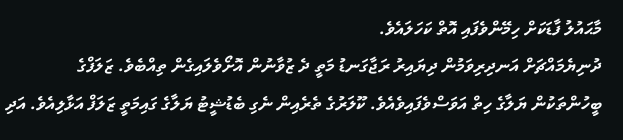މާޙައުލު ފާޑަކަށް ހިމޭންވެފައި އޮތް ކަހަލައެވެ.
ދުނިޔެމައްޗަށް އަނދިރިވަމުން ދިޔައިރު ރަޖާގަނޑު މަތީ ދެ ޒުވާނުން އޮށޯވެލައިގެން ތިއްބެވެ. ޒަލަފްގެ ބީހުންތަކުން ޔަލާގެ ހިތް އަވަސްވެފައިވެއެވެ. ކޫލަރުގެ ތެރެއިން ނެގި ބެޑުޝީޓު ޔަލާގެ ގައިމަތީ ޒަލަފް އަޅާލިއެވެ. އަދި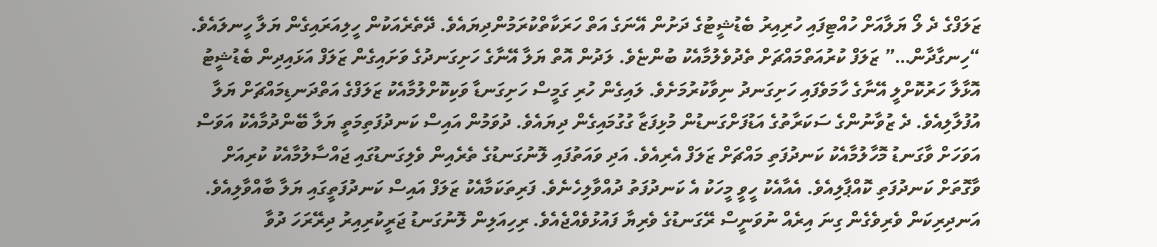ޒަލަފްގެ ދެ ލޯ ޔަލާއަށް ހުއްޓިފައި ހުރިއިރު ބެޑުޝީޓުގެ ދަށުން އޭނަގެ އަތް ހަރަކާތްކުރަމުންދިޔައެވެ. ދޭތެރެއަކުން ހީލިއަރައިގެން ޔަލާ ހީނލައެވެ.
“ހިނގާދާން…” ޒަލަފް ކުރުއަތްމައްޗަށް ތެދުވެލުމާއެކު ބުންޏެވެ. ލަދުން އޮތް ޔަލާ އޭނާގެ ހަށިގަނދުގެ ވަށައިގެން ޒަލަފް އަޅައިދިން ބެޑުޝީޓު އޮޅާލާ ހަރުކޮށްލީ އޭނާގެ ހާމަވެފައި ހަށިގަނދު ނިވާކުރުމަށެވެ. ލައިގެން ހުރި ގަމީސް ހަށިގަނޑާ ވަކިކޮށްލުމާއެކު ޒަލަފްގެ އަތްދަނޑިމައްޗަށް ޔަލާ އުފުލާލިއެވެ. ދެ ޒުވާނުންގެ ސަކަރާތުގެ އަޑުފަށްގަނޑުން މުޅިފަޒާ ގުގުމައިގެން ދިޔައެވެ. ދުވަމުން އައިސް ކަނދުފަތިމަތީ ޔަލާ ބޭންދުމާއެކު އަވަސް އަވަހަށް ވާގަނޑު މޮހާލުމާއެކު ކަނދުފަތި މައްޗަށް ޒަލަފް އެރިއެވެ. އަދި ވައަތުފައި ލޮނުގަނޑުގެ ތެރެއިން ވެލިގަނޑުގައި ޖައްސާލުމާއެކު ކުރިއަށް ވާގޮތަށް ކަނދުފަތި ކޮއްޕާލިއެވެ. އެއާއެކު ހީވީ މީހަކު އެ ކަނދުފަތު ދުއްވާލިހެނެވެ. ފަރިތަކަމާއެކު ޒަލަފް އައިސް ކަނދުފަތީގައި ޔަލާ ބާއްވާލިއެވެ.
އަނދިރިކަން ވެރިވެގެން ގިނަ އިރެއް ނުވަނީސް ރޭގަނޑުގެ ވެރިޔާ ފައުޅުވެއްޖެއެވެ. ރިހިއަލިން ލޮނުގަނޑު ޖަރީކުރިއިރު ދިރޭރަހަ ދުވާ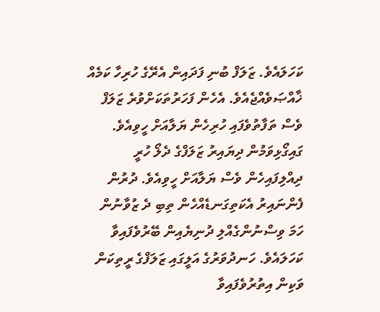ކަހަލައެވެ. ޒަލަފް ބުނި ފަދައިން އެރޭގެ ހުރިހާ ކަމެއް ޚާއްޞަވެއްޖެއެވެ. އެހެން ފަހަރުތަކަށްވުރެ ޒަލަފް ވެސް ތަފާތުވެފައި ހުރިހެން ޔަލާއަށް ހީވިއެވެ. ގައިގޯޅިވަމުން ދިޔައިރު ޒަލަފްގެ ދެލޯ ހުރީ ދިއްލިފައިހެން ވެސް ޔަލާއަށް ހީވިއެވެ. ދުރުން ފެންނައިރު އެކަތިގަނޑެއްހެން ތިބި ދެ ޒުވާނުން ހަމަ ވިސްނުންގެއްލި ދުނިޔެއިން ބޭރުވެފައިވާ ކަހަލައެވެ. ހަނދުވަރުގެ އަލީގައި ޒަލަފްގެ ރީތިކަން ވަކިން އިތުރުވެފައިވާ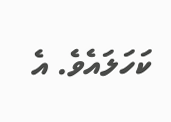ކަހަލައެވެ. އެ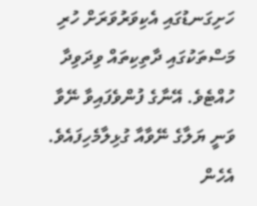ހަށިގަނޑުގައި އެކިވަރުވަރަށް ހުރި މަސްތަކުގައި ދާތިކިތައް ވިދަވިދާ ހުއްޓެވެ. އޭނާގެ ފުންވެފައިވާ ނޭވާ ވަނީ ޔަލާގެ ނޭވާއާ ގުޅިލާމެހިފައެވެ. އެހެން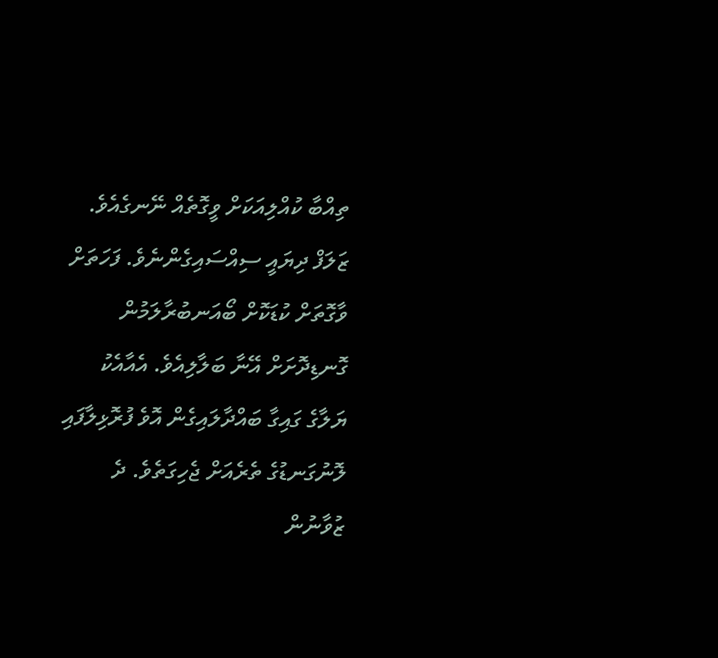ތިއްބާ ކުއްލިއަކަށް ވީގޮތެއް ނޭނގެއެވެ. ޒަލަފް ދިޔައީ ސިއްސައިގެންނެވެ. ފަހަތަށް ވާގޮތަށް ކުޑަކޮށް ބޯއަނބުރާލަމުން ގޮނޑިދޮށަށް އޭނާ ބަލާލިއެވެ. އެއާއެކު ޔަލާގެ ގައިގާ ބައްދާލައިގެން އޮވެ ފުރޮޅިލާފައި ލޮނުގަނޑުގެ ތެރެއަށް ޖެހިގަތެވެ. ދެ ޒުވާނުން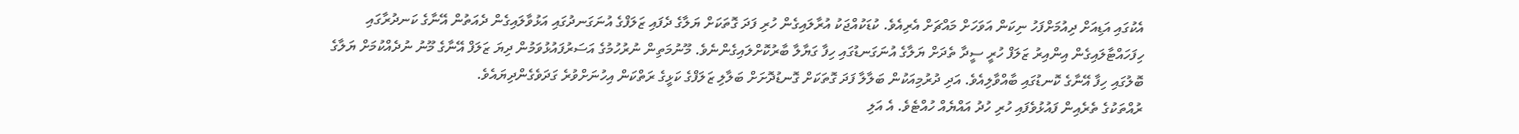އެކުގައި އަޑިއަށް ދިއުމަށްފަހު ނިކަން އަވަހަށް މައްޗަށް އެރިއެވެ. ކުޑަކުއްޖަކު އުރާލައިގެން ހުރި ފަދަ ގޮތަކަށް ޔަލާގެ ދެފައި ޒަލަފްގެ އުނަގަނދުގައި އަޅުވާލައިގެން ދެއަތުން އޭނާގެ ކަނދުރާގައި ހިފަހައްޓާލައިގެން އިންއިރު ޒަލަފް ހުރީ ސީދާ ތެދަށް ޔަލާގެ އުނަގަނޑުގައި ހިފާ ގަޔާލާ ބާރުކޮށްލައިގެންނެވެ. މޫނުމަތިން ނުރުހުމުގެ އަސަރުފައުޅުވަމުން ދިޔަ ޒަލަފް އޭނާގެ މޫނު ނުދެއްކުމަށް ޔަލާގެ ބޮލުގައި ހިފާ އޭނާގެ ކޮނޑުގައި ބާއްވާލިއެވެ. އަދި ދުރުމިއަކުން ބަލާލާ ފަދަ ގޮތަކަށް ގޮނޑުދޮށަށް ބަލާލި ޒަލަފްގެ ކަޅީގެ ރަތްކަން އިހުނަށްވުރެ ގަދަވެގެންދިޔައެވެ.
ރުއްތަކުގެ ތެރެއިން ފައުޅުވެފައި ހުރި ހުދު އައްޔެއް ހުއްޓެވެ. އެ އަލި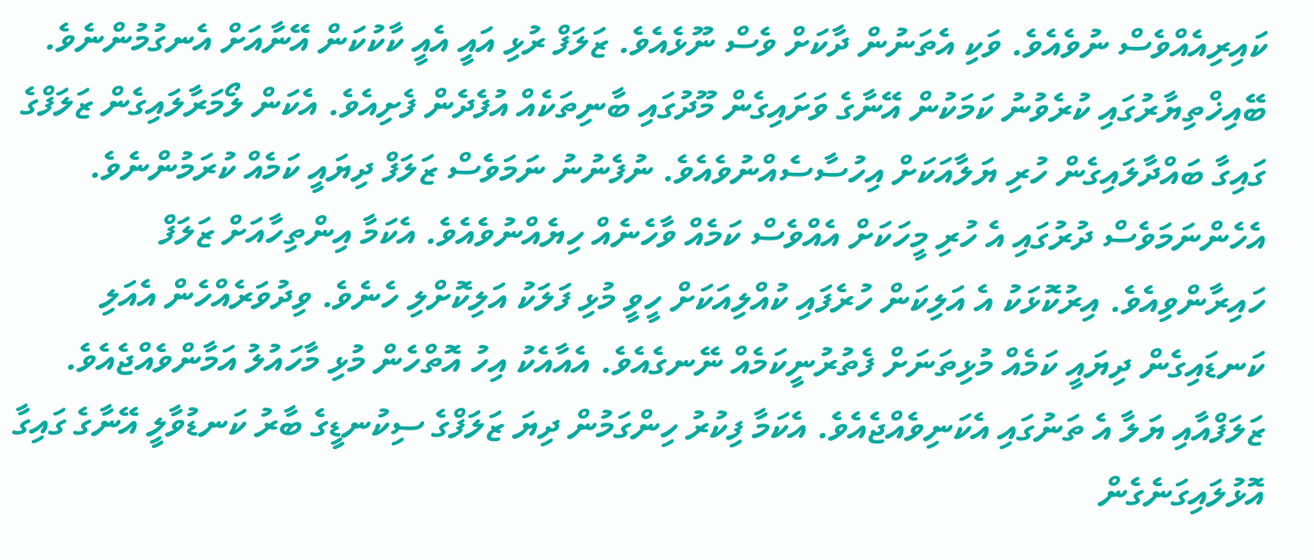ކައިރިއެއްވެސް ނުވެއެވެ. ވަކި އެތަނުން ދާކަށް ވެސް ނޫޅެއެވެ. ޒަލަފް ރުޅި އައީ އެއީ ކާކުކަން އޭނާއަށް އެނގުމުންނެވެ. ބޭއިޚްތިޔާރުގައި ކުރެވުނު ކަމަކުން އޭނާގެ ވަށައިގެން މޫދުގައި ބާނިތަކެއް އުފެދެން ފެށިއެވެ. އެކަން ލޯމަރާލައިގެން ޒަލަފްގެ ގައިގާ ބައްދާލައިގެން ހުރި ޔަލާއަކަށް އިހުސާސެއްނުވެއެވެ. ނުފެނުނު ނަމަވެސް ޒަލަފް ދިޔައީ ކަމެއް ކުރަމުންނެވެ. އެހެންނަމަވެސް ދުރުގައި އެ ހުރި މީހަކަށް އެއްވެސް ކަމެއް ވާހެނެއް ހިޔެއްނުވެއެވެ. އެކަމާ އިންތިހާއަށް ޒަލަފް ހައިރާންވިއެވެ. އިރުކޮޅަކު އެ އަލިކަން ހުރެފައި ކުއްލިއަކަށް ހީވީ މުޅި ފަލަކު އަލިކޮށްލި ހެނެވެ. ވިދުވަރެއްހެން އެއަލި ކަނޑައިގެން ދިޔައީ ކަމެއް މުޅިތަނަށް ފެތުރުނީކަމެއް ނޭނގެއެވެ. އެއާއެކު އިހު އޮތްހެން މުޅި މާހައުލު އަމާންވެއްޖެއެވެ. ޒަލަފްއާއި ޔަލާ އެ ތަނުގައި އެކަނިވެއްޖެއެވެ. އެކަމާ ފިކުރު ހިންގަމުން ދިޔަ ޒަލަފްގެ ސިކުނޑީގެ ބާރު ކަނޑުވާލީ އޭނާގެ ގައިގާ އޮޅުލައިގަނެގެން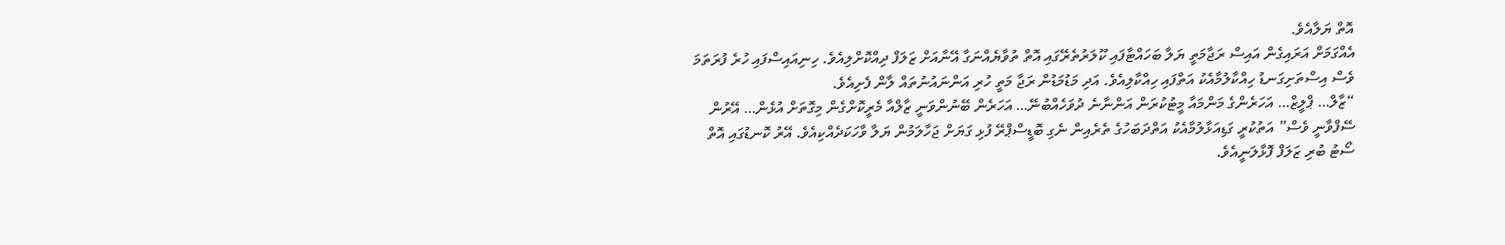އޮތް ޔަލާއެވެ.
އެއްގަމަށް އަރައިގެން އައިސް ރަޖާމަތީ ޔަލާ ބަހައްޓާފައި ކޫލަރުތެރޭގައި އޮތް ތުވާޔެއްނަގާ އޭނާއަށް ޒަލަފް ދިއްކޮށްލިއެވެ. ހިނިއައިސްފައި ހުރެ ފުރަތަމަ ވެސް އިސްތަށިގަނޑު ހިއްކާލުމާއެކު އަތްފައި ހިއްކާލިއެވެ. އަދި މަޑުމަޑުން ރަޖާ މަތީ ހުރި އަންނައުނުތައް ލާން ފެށިއެވެ.
“ޒާލް… ޕްލީޒް… އަހަރެންގެ މަންމައާ މީޓުކުރަން އަންނާނެ ދުވަހެއްބުނޭ… އަހަރެން ބޭނުންވަނީ ޒާލްއާ މެރީކޮށްގެން މިގޮތަށް އުޅެން… އޭރުން ސޭފްވާނީ ވެސް” އަތުކުރީ ގަޑިއަޅާލުމާއެކު އަތްދަބަހުގެ ތެރެއިން ނެގި ބޮޑީސްޕްރޭ ފުޅި ގަޔަށް ޖަހާލަމުން ޔަލާ ވާހަކަދެއްކިއެވެ. އޭރު ކޮނޑުގައި އޮތް ސޯޓު ބުރި ޒަލަފް ފޮޅާލަނީއެވެ.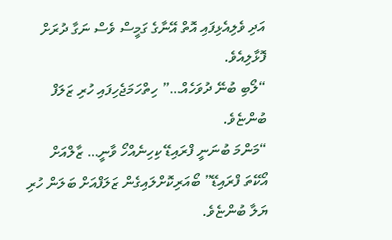އަދި ވެލިއެޅިފައި އޮތް އޭނާގެ ގަމީސް ވެސް ނަގާ ދުރަށް ފޮޅާލިއެވެ.
“ލޯބި ބުނޭ ދުވަހެއް…” ހިތްހަމަޖެހިފައި ހުރި ޒަލަފް ބުންޏެވެ.
“މަންމަ ބުނަނީ ފްރައިޑޭ ކިހިނެއްހޯ ވާނީ… ޒާލްއަށް އޯކޭތަ ފްރައިޑޭ” ބޯއަރިކޮށްލައިގެން ޒަލަފްއަށް ބަލަން ހުރި ޔަލާ ބުންޏެވެ.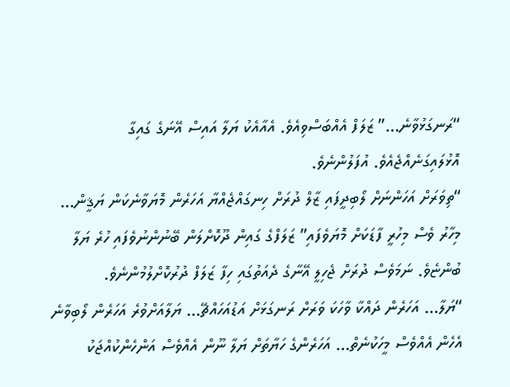“ރަނގަޅުވާނެ…” ޒަލަފް އެއްބަސްވިއެވެ. އެއާއެކު ޔަލާ އައިސް އޭނަގެ ގައިގާ އޮޅުލައިގަނެއްޖެއެވެ. އުފަލުންނެވެ.
“ތިވަރަށް އަހަންނަށް ލޯބިދީފައި ޒާލް ދުރަށް ހިނގައްޖެއްޔާ އަހަރެން މޮޔަވާނެކަން ޔަޤީން… މިހާރު ވެސް މިހުރީ ފާޑަކަށް މޮޔަވެފައި” ޒަލަފްގެ ގައިން ދޫކޮށްލަން ބޭނުންނުވެފައި ހުރެ ޔަލާ ބުންޏެވެ. ނަމަވެސް ދުރަށް ޖެހިލީ އޭނާގެ ދެއަތުގައި ހިފާ ޒަލަފް ދުރުކޮށްލުމުންނެވެ.
“ޔަލާ… އަހަރެން ދައްކާ ވާހަކަ ވަރަށް ރަނގަޅަށް އަޑުއަހައްޗޭ… ޔަލާއަށްވުރެ އަހަރެން ލޯބިވާނެ އެހެން އެއްވެސް މީހަކުނެތް… އަހަރެންގެ ހަޔާތަށް ޔަލާ ނޫން އެއްވެސް އަންހެންކުއްޖަކު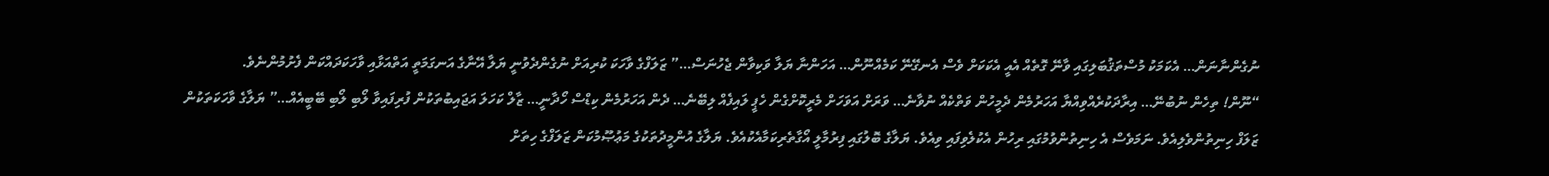ނުގެންނާނަން… އެކަމަކު މުސްތަޤުބަލިގައި ވާނޭ ގޮތެއް އެއީ އެކަކަށް ވެސް އެނގޭނޭ ކަމެއްނޫން… އަހަންނާ ޔަލާ ވަކިވާން ޖެހުނަސް…” ޒަލަފްގެ ވާހަކަ ކުރިއަށް ނުގެންދެވުނީ ޔަލާ އޭނާގެ އަނގަމަތީ އަތްއަޅާއި ވާހަކަދައްކަން ފެށުމުންނެވެ.
“ނޫން! ތިހެން ނުބުނޭ… އިރާދަކުރެއްވިއްޔާ އަހަރުމެން ދެމީހުން ވަތްކެއް ނުވާނެ… ވަރަށް އަވަހަށް މެރީކޮށްގެން ހެޕީ ލައިފެއް ލިބޭނެ… ދެން އަހަރުމެން ކިޑްސް ހޯދާނީ… ޒާލް ކަހަލަ އަޖައިބުތަކުން ފުރިފައިވާ ލޯބި ލޯބި ބޭބީއެއް…” ޔަލާގެ ވާހަކަތަކުން ޒަލަފް ހިނިތުންވެލިއެވެ. ނަމަވެސް އެ ހިނިތުންވުމުގައި ރިހުން އެކުލެވިފައި ވިއެވެ. ޔަލާގެ ބޮލުގައި ފިރުމާލީ އޯގާތެރިކަމާއެކުއެވެ. ޔަލާގެ އުންމީދުތަކުގެ މަޢުޞޫމުކަން ޒަލަފްގެ ހިތަށް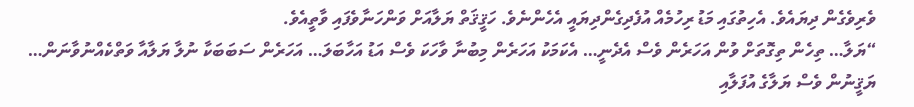ވެރިވެގެން ދިޔައެވެ. އެހިތުގައި މަޑު ރިހުމެއް އުފެދިގެންދިޔައީ އެހެންނެވެ. ހަޤީޤަތް ޔަލާއަށް ވަންހަނާވެފައި ވާތީއެވެ.
“ޔަލާ… ތިހެން ތިގޮތަށް ވުން އަހަރެން ވެސް އެދެނީ… އެކަމަކު އަހަރެން މިބުނާ ވާހަކަ ވެސް އަޑު އަހާބަލަ… އަހަރެން ސަބަބަކާ ނުލާ ޔަލާއާ ވަތްކެއްނުވާނަން… ޔަޤީނުން ވެސް ޔަލާގެ އުފަލާއި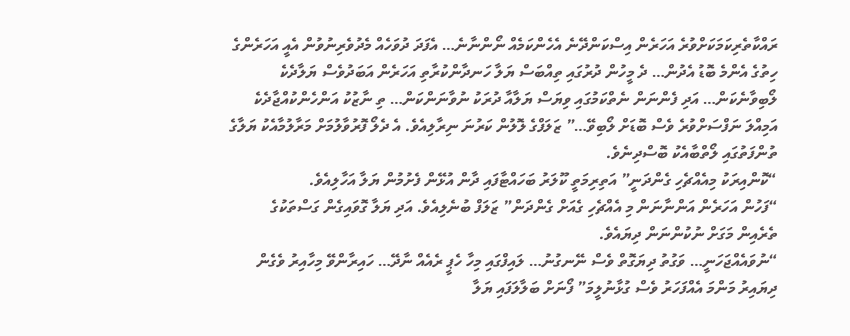ރައްކާތެރިކަމަކަށްވުރެ އަހަރެން އިސްކަންދޭނެ އެހެންކަމެއް ނޯންނާނެ… އެފަދަ ދުވަހެއް މެދުވެރިނުވުން އެއީ އަހަރެންގެ ހިތުގެ އެންމެ ބޮޑު އެދުން… ދެ މީހުން ދުރުގައި ތިއްބަސް ޔަލާ ހަނދާންކުރާތި އަހަރެން އަބަދުވެސް ޔަލާދެކެ ލޯބިވާނެކަން… އަދި ފެންނަން ނެތްކަމުގައި ވިޔަސް ޔަލާއާ ދުރަކު ނުވާނަންކަން… ތި ނާޒުކު އަންހެންކުއްޖާދެކެ އަމިއްލަ ނަފްސަށްވުރެ ވެސް ބޮޑަށް ލޯބިވޭ…” ޒަލަފްގެ ލޮލުން ކަރުނަ ނިރާލިއެވެ. އެ ދެލޯ ފޮރުވާލުމަށް މަރާލުމާއެކު ޔަލާގެ ތުންފަތުގައި ލޯތްބާއެކު ބޮސްދިނެވެ.
“ކޮންއިރަކު މިއެއްޗެހި ގެންދަނީ” އަތިރިމަތީ ކޫލަރު ބަހައްޓާފައި ދާން އުޅޭން ފެށުމުން ޔަލާ އަހާލިއެވެ.
“ފަހުން އަހަރެން އަންނާނަން މި އެއްޗެހި ގެއަށް ގެންދަން” ޒަލަފް ބުނެލިއެވެ. އަދި ޔަލާ ގޮވައިގެން ގަސްތަކުގެ ތެރެއިން މަގަށް ނުކުންނަން ދިޔައެވެ.
“ނުވައެއްޖަހަނީ… ވަގުތު ދިޔަގޮތް ވެސް ނޭނގުނު… ލައިފްގައި މިހާ ހެޕީ ރެއެއް ނާދޭ… ހައިރާންވޭ މިހާއިރު ވެގެން ދިޔައިރު މަންމަ އެއްފަހަރު ވެސް ގުޅާނުލީމަ” ފޯނަށް ބަލާލަފައި ޔަލާ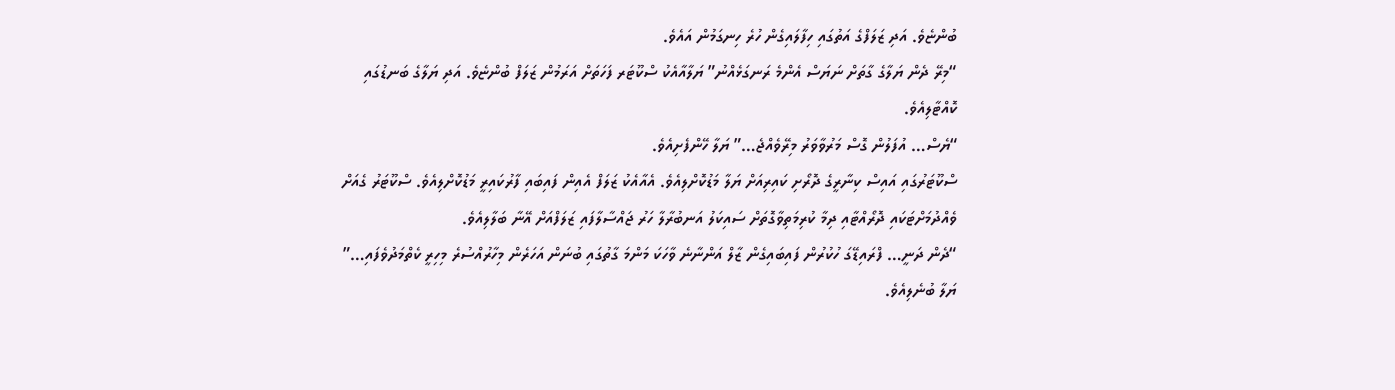ބުންޏެވެ. އަދި ޒަލަފްގެ އަތުގައި ހިފާލައިގެން ހުރެ ހިނގަމުން އައެވެ.
“މިރޭ ދެން ޔަލާގެ ގާތަށް ނަޔަސް އެންމެ ރަނގަޅެއްނު” ޔަލާއާއެކު ސްކޫޓަރ ފަހަތަށް އަރަމުން ޒަލަފް ބުންޏެވެ. އަދި ޔަލާގެ ބަނޑުގައި ކޮއްޓާލިއެވެ.
“ޔެސް… އުފަލުން ގޮސް މަރުވާވަރު މިރޭވެއްޖެ…” ޔަލާ ހޭންފެށިއެވެ.
ސްކޫޓަރުގައި އައިސް ކިނާރީގެ ދޮރޯށި ކައިރިއަށް ޔަލާ މަޑުކޮށްލިއެވެ. އެއާއެކު ޒަލަފް އެއިން ފައިބައި ފާރުކައިރީ މަޑުކޮށްލިއެވެ. ސްކޫޓަރު ގެއަށް ވެއްދުމަށްޓަކައި ދޮރޯއްޓާއި ދިމާ ކުރިމަތިވާގޮތަށް ސައިކަލު އަނބުރާލާ ހަރު ޖައްސާލާފައި ޒަލަފްއަށް އޭނާ ބަލާލިއެވެ.
“ދެން ދަނީ… ފްރައިޑޭގަ ހުކުރުން ފައިބައިގެން ޒާލް އަންނާނެ ވާހަކަ މަންމަ ގާތުގައި ބުނަން އަހަރެން މިހާރުއްސުރެ މިހިރީ ކެތްމަދުވެފައި…” ޔަލާ ބުނެލިއެވެ.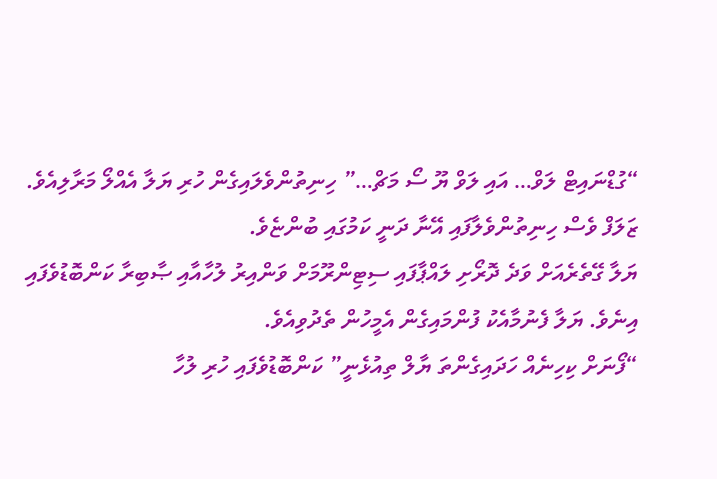“ގުޑްނައިޓް ލަވް… އައި ލަވް ޔޫ ސޯ މަޗް…” ހިނިތުންވެލައިގެން ހުރި ޔަލާ އެއްލޯ މަރާލިއެވެ. ޒަލަފް ވެސް ހިނިތުންވެލާފައި އޭނާ ދަނީ ކަމުގައި ބުންޏެވެ.
ޔަލާ ގޭތެރެއަށް ވަދެ ދޮރޯށި ލައްޕާފައި ސިޓިންރޫމަށް ވަންއިރު ލުހާއާއި ޞާބިރާ ކަންބޮޑުވެފައި އިނެވެ. ޔަލާ ފެނުމާއެކު ފުންމައިގެން އެމީހުން ތެދުވިއެވެ.
“ފޯނަށް ކިހިނެއް ހަދައިގެންތަ ޔާލް ތިއުޅެނީ” ކަންބޮޑުވެފައި ހުރި ލުހާ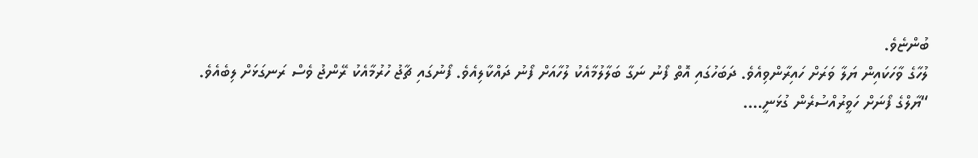ބުންޏެވެ.
ލުހާގެ ވާހަކައިން ޔަލާ ވަރަށް ހައިރާންވިއެވެ. ދަބަހުގައި އޮތް ފޯނު ނަގާ ބަލާލުމާއެކު ލުހާއަށް ފޯނު ދައްކާލިއެވެ. ފޯނުގައި ޗާޖު ހުރުމާއެކު ރޭންޖު ވެސް ރަނގަޅަށް ލިބެއެވެ.
“ޔާލްގެ ފޯނަށް ހަވީރުއްސުރެން ގުޅަނީ….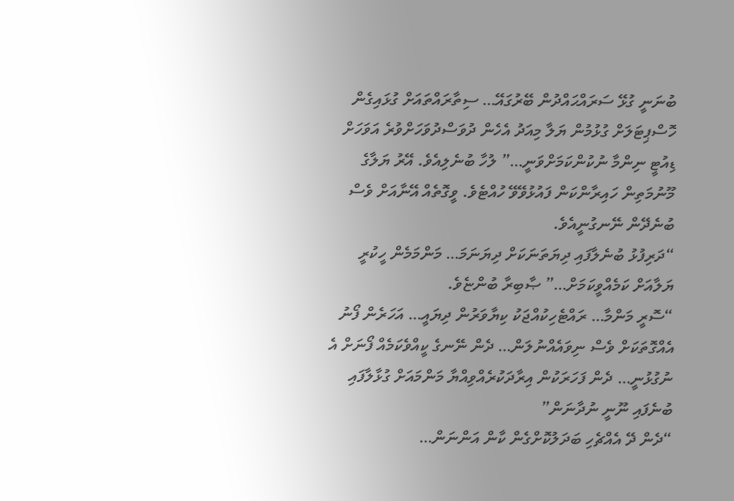ބުނަނީ ގުޅޭ ސަރައްޙައްދުން ބޭރުގައޭ… ސިތާރައްތައަށް ގުޅައިގެން ހޮސްޕިޓަލަށް ގުޅުމުން ޔަލާ މިއަދު އެހެން ދުވަސްދުވަހަށްވުރެ އަވަހަށް ޑިއުޓީ ނިންމާ ނުކުންކަމަށްވަނީ…” ލުހާ ބުނެލިއެވެ. އޭރު ޔަލާގެ މޫނުމަތިން ހައިރާންކަން ފައުޅުވޭވޭ ހުއްޓެވެ. ވީގޮތެއް އޭނާއަށް ވެސް ބުނެދޭން ނޭނގުނީއެވެ.
“ދަރިފުޅު ބުނެލާފައި ދިޔަތަނަކަށް ދިޔަނަމަ… މަންމަމެން ހީކުރީ ޔަލާއަށް ކަމެއްވީކަމަށް…” ޞާބިރާ ބުންޏެވެ.
“ސޮރީ މަންމާ… ރައްޓެހިކުއްޖަކު ކިޔާވަރުން ދިޔައީ… އަހަރެން ފޯނު އެއްގޮތަކަށް ވެސް ނިވައެއްނުލަން… ދެން ނޭނގެ ކީއްވެކަމެއް ފޯނަށް އެ ނުގުޅުނީ… ދެން ފަހަރަކުން އިރާދަކުރެއްވިއްޔާ މަންމައަށް ގުޅާލާފައި ބުނެފައި ނޫނީ ނުދާނަން”
“ދެން ދޭ އެއްޗެހި ބަދަލުކޮށްގެން ކާން އަންނަން…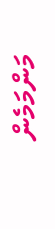މަންމަމެން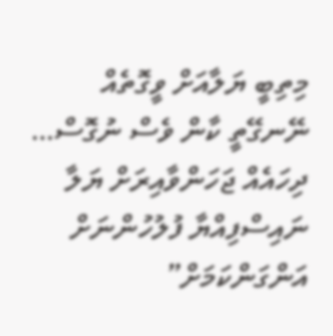މިތިބީ ޔަލާއަށް ވީގޮތެއް ނޭނގޭތީ ކާން ވެސް ނުގޮސް… ދިހައެއް ޖަހަންވާއިރަށް ޔަލާ ނައިސްފިއްޔާ ފުލުހުންނަށް އަންގަންކަމަށް”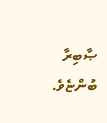ޞާބިރާ ބުންޏެވެ.